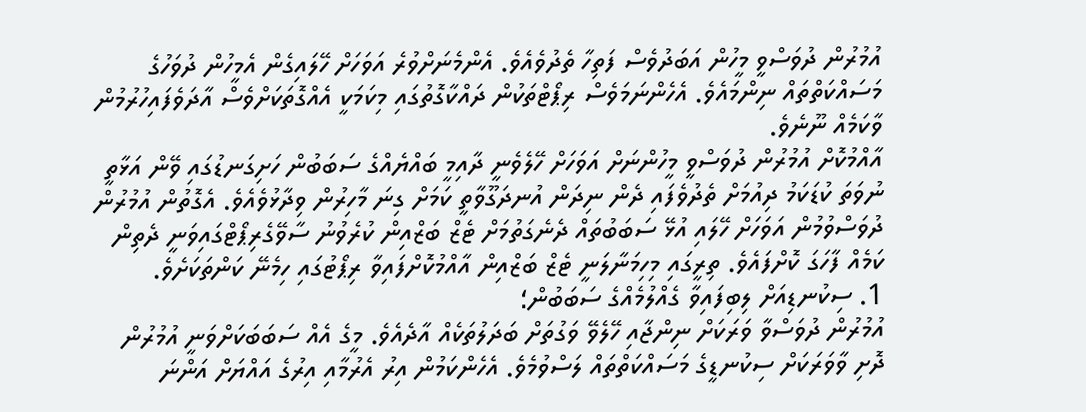އުމުރުން ދުވަސްވީ މީހުން އަބަދުވެސް ފަތިހާ ތެދުވެއެވެ. އެންމެނަށްވުރެ އަވަހަށް ހޭލައިގެން އެމީހުން ދުވަހުގެ މަސައްކަތްތައް ނިންމައެވެ. އެހެންނަމަވެސް ރިޕޯޓްތަކުން ދައްކާގޮތުގައި މިކަމަކީ އެއްގޮތަކަށްވެސް އާދަވެފައިހުރުމުން ވާކަމެއް ނޫނެވެ.
އާއްމުކޮށް އުމުރުން ދުވަސްވީ މީހުންނަށް އަވަހަށް ހޭލެވެނީ ދާއިމީ ބައްޔެއްގެ ސަބަބުން ހަށިގަނޑުގައި ވޭން އަޅާތީ ނުވަތަ ކުޑަކަމު ދިއުމަށް ތެދުވެފައި ދެން ނިދަން އުނދަގޫވާތީ ކަމަށް ގިނަ މާހިރުން ވިދާޅުވެއެވެ. އެގޮތުން އުމުރުން ދުވަސްވުމުން އަވަހަށް ހޭލައި އުޅޭ ސަބަބުތައް ދެނެގަތުމަށް ޓެޒް ބަޒްއިން ކުރެވުނު ސާވޭގެރިޕޯޓްގައިވަނީ ދެތިން ކަމެއް ފާހަގަ ކޮށްފައެވެ. ތިރީގައި މިހިމަނާލަނީ ޓެޒް ބަޒްއިން އާއްމުކޮށްފައިވާ ރިޕޯޓުގައި ހިމެނޭ ކަންތަކަށެވެ.
1. ސިކުނޑިއަށް ލިބިފައިވާ ގެއްލުމެއްގެ ސަބަބުން؛
އުމުރުން ދުވަސްވާ ވަރަކަށް ނިންޖާއި ހޭލެވޭ ވަގުތަށް ބަދަލުތަކެއް އާދެއެވެ. މީގެ އެއް ސަބަބަކަށްވަނީ އުމުރުން ދޮށި ވާވަރަކަށް ސިކުނޑީގެ މަސައްކަތްތައް ލަސްވުމެވެ. އެހެންކަމުން އިރު އެރުމާއި އިރުގެ އައްޔަށް އަންނަ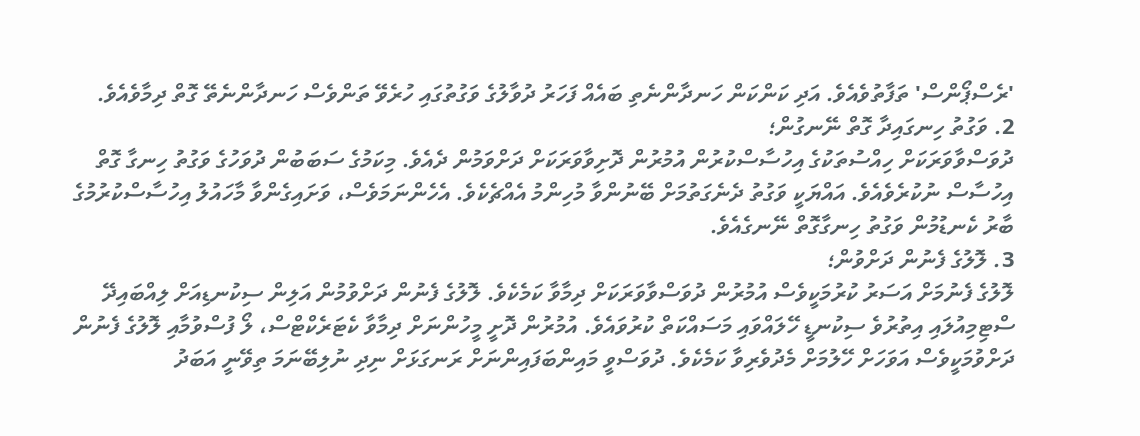'ރެސްޕޯންސް' ތަފާތުވެއެވެ. އަދި ކަންކަން ހަނދާންނެތި ބައެއް ފަހަރު ދުވާލުގެ ވަގުތުގައި ހުރެވޭ ތަންވެސް ހަނދާންނެތޭ ގޮތް ދިމާވެއެވެ.
2. ވަގުތު ހިނގައިދާ ގޮތް ނޭނގުން؛
ދުވަސްވާވަރަކަށް ހިއްސުތަކުގެ އިހުސާސްކުރުން އުމުރުން ދޮށިވާވަރަކަށް ދަށްވަމުން ދެއެވެ. މިކަމުގެ ސަބަބުން ދުވަހުގެ ވަގުތު ހިނގާ ގޮތް އިހުސާސް ނުކުރެވެއެވެ. އައްޔަކީ ވަގުތު ދެނެގަތުމަށް ބޭނުންވާ މުހިންމު އެއްޗެކެވެ. އެހެންނަމަވެސް، ވަށައިގެންވާ މާހައުލު އިހުސާސްކުރުމުގެ ބާރު ކެނޑުމުން ވަގުތު ހިނގާގޮތް ނޭނގެއެވެ.
3. ލޮލުގެ ފެނުން ދަށްވުން؛
ލޮލުގެ ފެނުމަށް އަސަރު ކުރުމަކީވެސް އުމުރުން ދުވަސްވާވަރަކަށް ދިމާވާ ކަމެކެވެ. ލޮލުގެ ފެނުން ދަށްވުމުން އަލިން ސިކުނޑިއަށް ލިއްބައިދޭ ސްޓިމިއުލައި އިތުރުވެ ސިކުނޑީ ހޭލައްވައި މަސައްކަތް ކުރުވައެވެ. އުމުރުން ދޮށީ މީހުންނަށް ދިމާވާ ކެޓަރެކްޓްސް، ލޯ ފުސްވުމާއި ލޮލުގެ ފެނުން ދަށްވުމަކީވެސް އަވަހަށް ހޭލުމަށް މެދުވެރިވާ ކަމެކެވެ. ދުވަސްވީ މައިންބަފައިންނަށް ރަނގަޅަށް ނިދި ނުލިބޭނަމަ ތިވޭނީ އަބަދު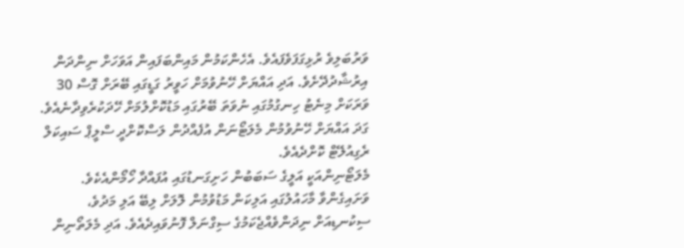ވަރުބަލިވެ ރުޅިގަފަވެފައެވެ. އެހެންކަމުން މައިންބަފައިން އަވަހަށް ނިންދަން އިރުޝާދުދޭށެވެ. އަދި އައްޔަށް ހޭނުވުމަށް ހަވީރު ގަޑީގައި ބޭރަށް ގޮސް 30 ވަރަކަށް މިނެޓު ހިނގުމުގައި ނުވަތަ ބޭރުގައި މަޑުކޮށްލުމަށް ހޭދަކުރެވިދާނެއެވެ. ގަދަ އައްޔަށް ހޭނުވުމުން މެލަޓޯނަން އުފެއްދުން ލަސްކޮށްދީ ސްލީޕް ސައިކަލް ރެގިއުލޭޓް ކޮށްދެއެވެ.
މެލަޓޯނިންއަކީ އަލީގެ ސަބަބުން ހަށިގަނޑުގައި އުފައްދާ ހޯމޯންއެކެވެ. ވަށައިގެންވާ މާހައުލުގައި އަލިކަން މަޑުވުމުން ލޮލަށް ލިބޭ އަލި މަދުވެ، ސިކުނޑިއަށް ނިދަންވެއްޖެކަމުގެ ސިގްނަލް ފޮނުވައިދެއެވެ. އަދި މެލަތޯނިން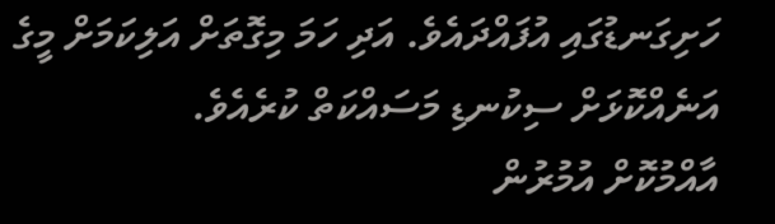ހަށިގަނޑުގައި އުފައްދައެވެ. އަދި ހަމަ މިގޮތަށް އަލިކަމަށް މީގެ އަނެއްކޮޅަށް ސިކުނޑި މަސައްކަތް ކުރެއެވެ.
އާއްމުކޮށް އުމުރުން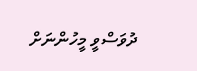ދުވަސްވީ މީހުންނަށް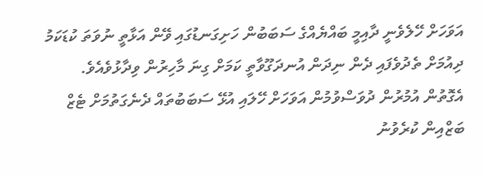އަވަހަށް ހޭލެވެނީ ދާއިމީ ބައްޔެއްގެ ސަބަބުން ހަށިގަނޑުގައި ވޭން އަޅާތީ ނުވަތަ ކުޑަކަމު ދިއުމަށް ތެދުވެފައި ދެން ނިދަން އުނދަގޫވާތީ ކަމަށް ގިނަ މާހިރުން ވިދާޅުވެއެވެ. އެގޮތުން އުމުރުން ދުވަސްވުމުން އަވަހަށް ހޭލައި އުޅޭ ސަބަބުތައް ދެނެގަތުމަށް ޓެޒް ބަޒްއިން ކުރެވުނު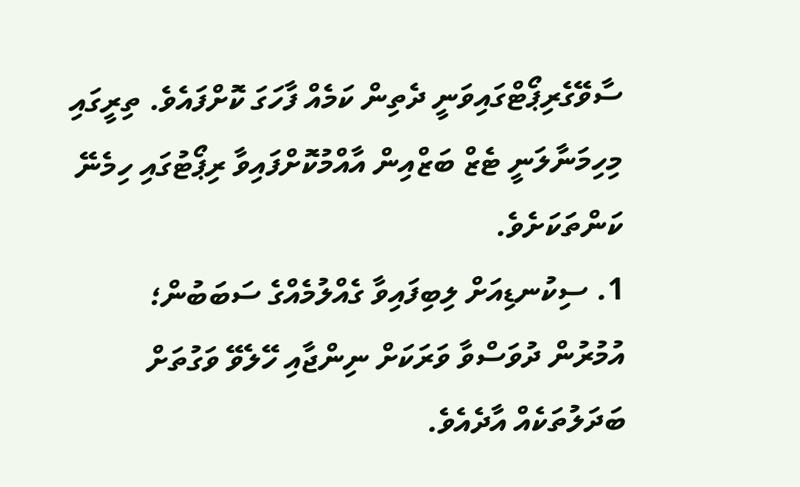ސާވޭގެރިޕޯޓްގައިވަނީ ދެތިން ކަމެއް ފާހަގަ ކޮށްފައެވެ. ތިރީގައި މިހިމަނާލަނީ ޓެޒް ބަޒްއިން އާއްމުކޮށްފައިވާ ރިޕޯޓުގައި ހިމެނޭ ކަންތަކަށެވެ.
1. ސިކުނޑިއަށް ލިބިފައިވާ ގެއްލުމެއްގެ ސަބަބުން؛
އުމުރުން ދުވަސްވާ ވަރަކަށް ނިންޖާއި ހޭލެވޭ ވަގުތަށް ބަދަލުތަކެއް އާދެއެވެ.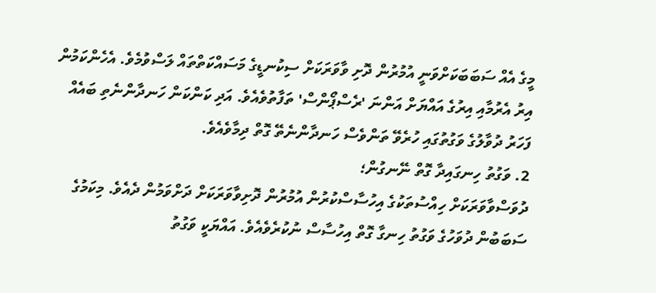މީގެ އެއް ސަބަބަކަށްވަނީ އުމުރުން ދޮށި ވާވަރަކަށް ސިކުނޑީގެ މަސައްކަތްތައް ލަސްވުމެވެ. އެހެންކަމުން އިރު އެރުމާއި އިރުގެ އައްޔަށް އަންނަ 'ރެސްޕޯންސް' ތަފާތުވެއެވެ. އަދި ކަންކަން ހަނދާންނެތި ބައެއް ފަހަރު ދުވާލުގެ ވަގުތުގައި ހުރެވޭ ތަންވެސް ހަނދާންނެތޭ ގޮތް ދިމާވެއެވެ.
2. ވަގުތު ހިނގައިދާ ގޮތް ނޭނގުން؛
ދުވަސްވާވަރަކަށް ހިއްސުތަކުގެ އިހުސާސްކުރުން އުމުރުން ދޮށިވާވަރަކަށް ދަށްވަމުން ދެއެވެ. މިކަމުގެ ސަބަބުން ދުވަހުގެ ވަގުތު ހިނގާ ގޮތް އިހުސާސް ނުކުރެވެއެވެ. އައްޔަކީ ވަގުތު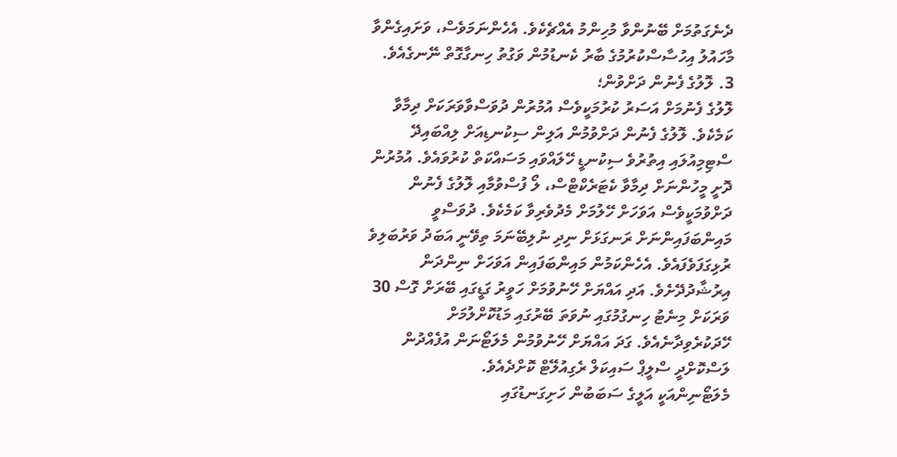ދެނެގަތުމަށް ބޭނުންވާ މުހިންމު އެއްޗެކެވެ. އެހެންނަމަވެސް، ވަށައިގެންވާ މާހައުލު އިހުސާސްކުރުމުގެ ބާރު ކެނޑުމުން ވަގުތު ހިނގާގޮތް ނޭނގެއެވެ.
3. ލޮލުގެ ފެނުން ދަށްވުން؛
ލޮލުގެ ފެނުމަށް އަސަރު ކުރުމަކީވެސް އުމުރުން ދުވަސްވާވަރަކަށް ދިމާވާ ކަމެކެވެ. ލޮލުގެ ފެނުން ދަށްވުމުން އަލިން ސިކުނޑިއަށް ލިއްބައިދޭ ސްޓިމިއުލައި އިތުރުވެ ސިކުނޑީ ހޭލައްވައި މަސައްކަތް ކުރުވައެވެ. އުމުރުން ދޮށީ މީހުންނަށް ދިމާވާ ކެޓަރެކްޓްސް، ލޯ ފުސްވުމާއި ލޮލުގެ ފެނުން ދަށްވުމަކީވެސް އަވަހަށް ހޭލުމަށް މެދުވެރިވާ ކަމެކެވެ. ދުވަސްވީ މައިންބަފައިންނަށް ރަނގަޅަށް ނިދި ނުލިބޭނަމަ ތިވޭނީ އަބަދު ވަރުބަލިވެ ރުޅިގަފަވެފައެވެ. އެހެންކަމުން މައިންބަފައިން އަވަހަށް ނިންދަން އިރުޝާދުދޭށެވެ. އަދި އައްޔަށް ހޭނުވުމަށް ހަވީރު ގަޑީގައި ބޭރަށް ގޮސް 30 ވަރަކަށް މިނެޓު ހިނގުމުގައި ނުވަތަ ބޭރުގައި މަޑުކޮށްލުމަށް ހޭދަކުރެވިދާނެއެވެ. ގަދަ އައްޔަށް ހޭނުވުމުން މެލަޓޯނަން އުފެއްދުން ލަސްކޮށްދީ ސްލީޕް ސައިކަލް ރެގިއުލޭޓް ކޮށްދެއެވެ.
މެލަޓޯނިންއަކީ އަލީގެ ސަބަބުން ހަށިގަނޑުގައި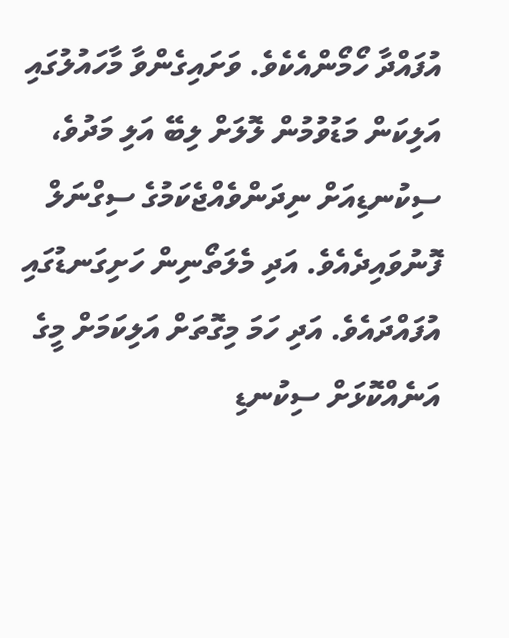އުފައްދާ ހޯމޯންއެކެވެ. ވަށައިގެންވާ މާހައުލުގައި އަލިކަން މަޑުވުމުން ލޮލަށް ލިބޭ އަލި މަދުވެ، ސިކުނޑިއަށް ނިދަންވެއްޖެކަމުގެ ސިގްނަލް ފޮނުވައިދެއެވެ. އަދި މެލަތޯނިން ހަށިގަނޑުގައި އުފައްދައެވެ. އަދި ހަމަ މިގޮތަށް އަލިކަމަށް މީގެ އަނެއްކޮޅަށް ސިކުނޑި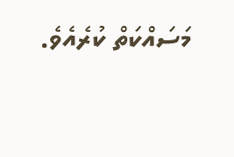މަސައްކަތް ކުރެއެވެ.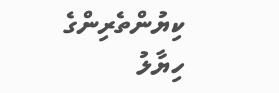ކިޔުންތެރިންގެ ހިޔާލު